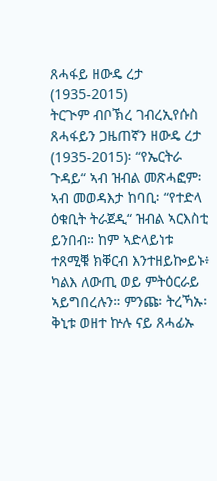ጸሓፋይ ዘውዴ ረታ (1935-2015)
ትርጒም ብቦኽረ ገብረኢየሱስ
ጸሓፋይን ጋዜጠኛን ዘውዴ ረታ (1935-2015)፡ “የኤርትራ ጉዳይ“ ኣብ ዝብል መጽሓፎም፡ ኣብ መወዳእታ ከባቢ፡ “የተድላ ዕቁቢት ትራጀዲ“ ዝብል ኣርእስቲ ይንበብ። ከም ኣድላይነቱ ተጸሚቑ ክቐርብ እንተዘይኰይኑ፥ ካልእ ለውጢ ወይ ምትዕርራይ ኣይግበረሉን። ምንጩ፡ ትረኻኡ፡ ቅኒቱ ወዘተ ኵሉ ናይ ጸሓፊኡ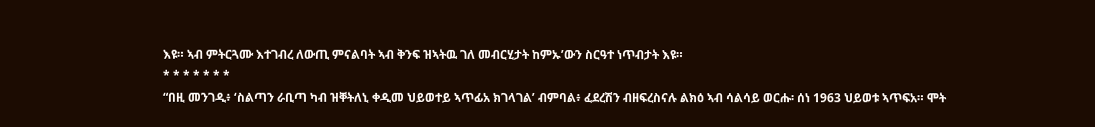እዩ። ኣብ ምትርጓሙ እተገብረ ለውጢ ምናልባት ኣብ ቅንፍ ዝኣትዉ ገለ መብርሂታት ከምኡ’ውን ስርዓተ ነጥብታት እዩ።
* * * * * * *
“በዚ መንገዲ፥ ‘ስልጣን ራቢጣ ካብ ዝቐትለኒ ቀዲመ ህይወተይ ኣጥፊአ ክገላገል’ ብምባል፥ ፈደረሽን ብዘፍረስናሉ ልክዕ ኣብ ሳልሳይ ወርሑ፡ ሰነ 1963 ህይወቱ ኣጥፍአ። ሞት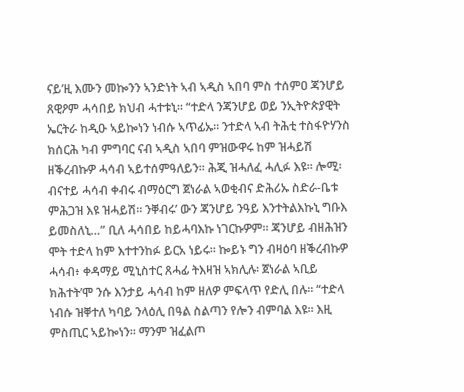ናይ’ዚ እሙን መኰንን ኣንድነት ኣብ ኣዲስ ኣበባ ምስ ተሰምዐ ጃንሆይ ጸዊዖም ሓሳበይ ክህብ ሓተቱኒ። “ተድላ ንጃንሆይ ወይ ንኢትዮጵያዊት ኤርትራ ከዲዑ ኣይኰነን ነብሱ ኣጥፊኡ። ንተድላ ኣብ ትሕቲ ተስፋዮሃንስ ክሰርሕ ካብ ምግባር ናብ ኣዲስ ኣበባ ምዝውዋሩ ከም ዝሓይሽ ዘቕረብኩዎ ሓሳብ ኣይተሰምዓለይን። ሕጂ ዝሓለፈ ሓሊፉ እዩ። ሎሚ፡ ብናተይ ሓሳብ ቀብሩ ብማዕርግ ጀነራል ኣወቂብና ድሕሪኡ ስድራ-ቤቱ ምሕጋዝ እዩ ዝሓይሽ። ንቐብሩ’ ውን ጃንሆይ ንዓይ እንተትልእኩኒ ግቡእ ይመስለኒ…” ቢለ ሓሳበይ ከይሓባእኩ ነገርኩዎም። ጃንሆይ ብዘሕዝን ሞት ተድላ ከም እተተንከፉ ይርአ ነይሩ። ኰይኑ ግን ብዛዕባ ዘቕረብኩዎ ሓሳብ፥ ቀዳማይ ሚኒስተር ጸሓፊ ትእዛዝ ኣክሊሉ፡ ጀነራል ኣቢይ ክሕተት’ሞ ንሱ እንታይ ሓሳብ ከም ዘለዎ ምፍላጥ የድሊ በሉ። “ተድላ ነብሱ ዝቐተለ ካባይ ንላዕሊ በዓል ስልጣን የሎን ብምባል እዩ። እዚ ምስጢር ኣይኰነን። ማንም ዝፈልጦ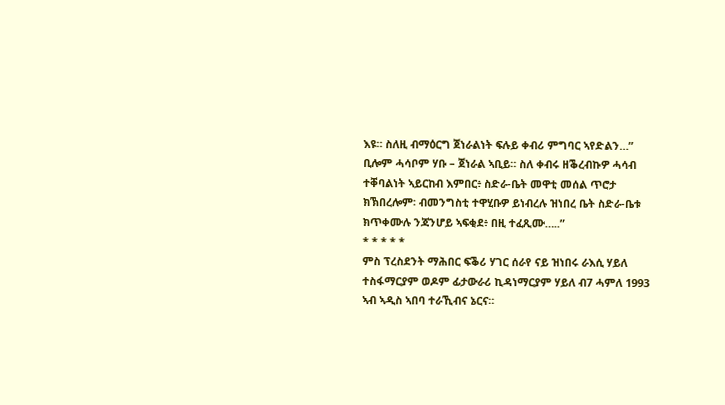እዩ። ስለዚ ብማዕርግ ጀነራልነት ፍሉይ ቀብሪ ምግባር ኣየድልን…” ቢሎም ሓሳቦም ሃቡ – ጀነራል ኣቢይ። ስለ ቀብሩ ዘቕረብኩዎ ሓሳብ ተቐባልነት ኣይርከብ እምበር፥ ስድራ-ቤት መዋቲ መሰል ጥሮታ ክኽበረሎም፡ ብመንግስቲ ተዋሂቡዎ ይነብረሉ ዝነበረ ቤት ስድራ-ቤቱ ክጥቀሙሉ ንጃንሆይ ኣፍቂደ፥ በዚ ተፈጺሙ…..”
* * * * *
ምስ ፕረስደንት ማሕበር ፍቕሪ ሃገር ሰራየ ናይ ዝነበሩ ራእሲ ሃይለ ተስፋማርያም ወዶም ፊታውራሪ ኪዳነማርያም ሃይለ ብ7 ሓምለ 1993 ኣብ ኣዲስ ኣበባ ተራኺብና ኔርና።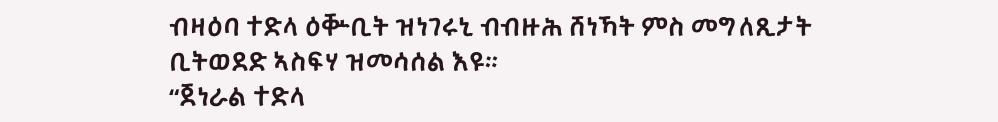ብዛዕባ ተድላ ዕቝቢት ዝነገሩኒ ብብዙሕ ሸነኻት ምስ መግለጺታት ቢትወደድ ኣስፍሃ ዝመሳሰል እዩ።
“ጀነራል ተድላ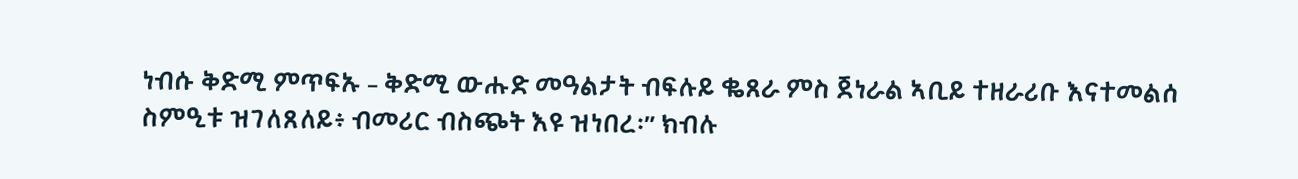ነብሱ ቅድሚ ምጥፍኡ – ቅድሚ ውሑድ መዓልታት ብፍሉይ ቈጸራ ምስ ጀነራል ኣቢይ ተዘራሪቡ እናተመልሰ ስምዒቱ ዝገለጸለይ፥ ብመሪር ብስጭት እዩ ዝነበረ፡” ክብሉ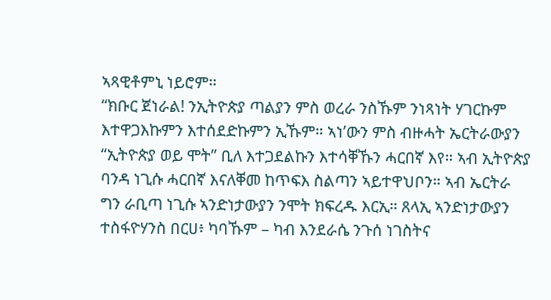ኣጻዊቶምኒ ነይሮም።
“ክቡር ጀነራል! ንኢትዮጵያ ጣልያን ምስ ወረራ ንስኹም ንነጻነት ሃገርኩም እተዋጋእኩምን እተሰደድኩምን ኢኹም። ኣነ’ውን ምስ ብዙሓት ኤርትራውያን “ኢትዮጵያ ወይ ሞት” ቢለ እተጋደልኩን እተሳቐኹን ሓርበኛ እየ። ኣብ ኢትዮጵያ ባንዳ ነጊሱ ሓርበኛ እናለቐመ ከጥፍእ ስልጣን ኣይተዋህቦን። ኣብ ኤርትራ ግን ራቢጣ ነጊሱ ኣንድነታውያን ንሞት ክፍረዱ እርኢ። ጸላኢ ኣንድነታውያን ተስፋዮሃንስ በርሀ፥ ካባኹም – ካብ እንደራሴ ንጉሰ ነገስትና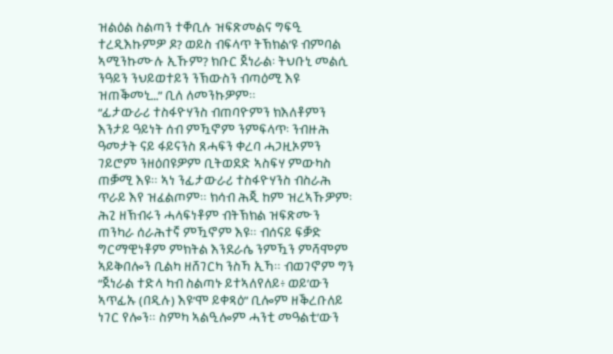ዝልዕል ስልጣን ተቐቢሉ ዝፍጽመልና ግፍዒ ተረዲእኩምዎ ዶ? ወይስ ብፍላጥ ትኽክል’ዩ ብምባል ኣሚንኩሙሉ ኢኹም? ክቡር ጀነራል፡ ትህቡኒ መልሲ ንዓይን ንህይወተይን ንኽውስን ብጣዕሚ እዩ ዝጠቕመኒ…” ቢለ ለመንኩዎም።
“ፊታውራሪ ተስፋዮሃንስ ብጠባዮምን ክእለቶምን እንታይ ዓይነት ሰብ ምዃኖም ንምፍላጥ፡ ንብዙሕ ዓመታት ናይ ፋይናንስ ጸሓፍን ቀረባ ሓጋዚኦምን ገይሮም ንዘዕበዩዎም ቢትወደድ ኣስፍሃ ምውካስ ጠቓሚ እዩ። ኣነ ንፊታውራሪ ተስፋዮሃንስ ብስራሕ ጥራይ እየ ዝፈልጦም። ክሳብ ሕጂ ከም ዝረኣኹዎም፡ ሕጊ ዘኽብሩን ሓላፍነቶም ብትኽክል ዝፍጽሙን ጠንካራ ሰራሕተኛ ምዃኖም እዩ። ብሰናይ ፍቓድ ግርማዊነቶም ምክትል እንደራሴ ንምዃን ምሻሞም ኣይቅበሎን ቢልካ ዘሸገርካ ንስኻ ኢኻ። ብወገኖም ግን “ጀነራል ተድላ ካብ ስልጣኑ ይተኣለየለይ፥ ወይ’ውን ኣጥፊኡ (በዲሉ) እዩ’ሞ ይቀጻዕ” ቢሎም ዘቕረቡለይ ነገር የሎን። ስምካ ኣልዒሎም ሓንቲ መዓልቲ’ውን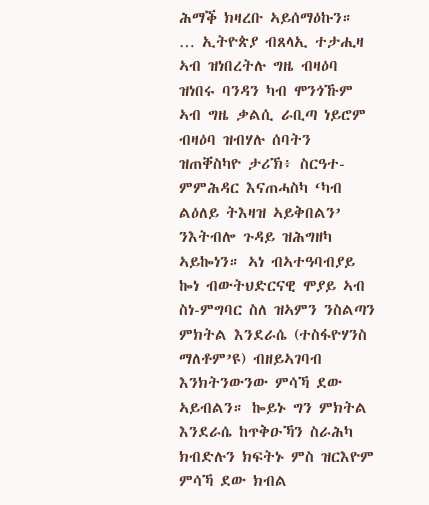ሕማቕ ክዛረቡ ኣይሰማዕኩን። … ኢትዮጵያ ብጸላኢ ተታሒዛ ኣብ ዝነበረትሉ ግዜ ብዛዕባ ዝነበሩ ባንዳን ካብ ሞንጎኹም ኣብ ግዜ ቃልሲ ራቢጣ ነይሮም ብዛዕባ ዝብሃሉ ሰባትን ዝጠቐስካዮ ታሪኽ፥ ስርዓተ-ምምሕዳር እናጠሓስካ ‘ካብ ልዕለይ ትእዛዝ ኣይቅበልን’ ንእትብሎ ጉዳይ ዝሕግዘካ ኣይኰነን። ኣነ ብኣተዓባብያይ ኰነ ብውትህድርናዊ ሞያይ ኣብ ስነ-ምግባር ስለ ዝኣምን ንስልጣን ምክትል እንደራሴ (ተስፋዮሃንስ ማለቶም’ዩ) ብዘይኣገባብ እንክትንውንው ምሳኻ ደው ኣይብልን። ኰይኑ ግን ምክትል እንደራሴ ከጥቅዑኻን ስራሕካ ክብድሉን ክፍትኑ ምስ ዝርእዮም ምሳኻ ደው ክብል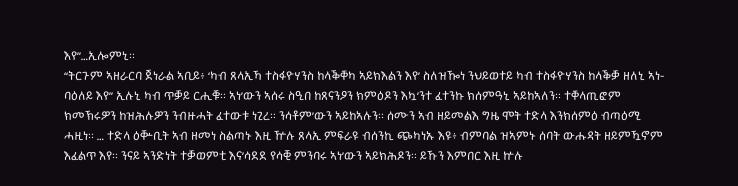እየ”…ኢሎምኒ።
“ትርጉም ኣዘራርባ ጀነራል ኣቢይ፥ ‘ካብ ጸላኢኻ ተስፋዮሃንስ ከላቕቐካ ኣይክእልን እየ’ ስለዝዀነ ንህይወተይ ካብ ተስፋዮሃንስ ከላቕቓ ዘለኒ ኣነ-ባዕለይ እየ” ኢሉኒ ካብ ጥቓይ ርሒቑ። ኣነ’ውን ኣሰሩ ስዒበ ከጸናንዖን ክምዕዶን እኳ’ንተ ፈተንኩ ክሰምዓኒ ኣይከኣለን። ተቐላጢፎም ክመኽሩዎን ከዝሕሉዎን ንብዙሓት ፈተውቱ ነጊረ። ንሳቶም’ውን ኣይከኣሉን። ሰሙን ኣብ ዘይመልእ ግዜ ሞት ተድላ እንክሰምዕ ብጣዕሚ ሓዚነ። … ተድላ ዕቝቢት ኣብ ዘመነ ስልጣኑ እዚ ዅሉ ጸላኢ ምፍራዩ ብሰንኪ ጭካነኡ እዩ፥ ብምባል ዝኣምኑ ሰባት ውሑዳት ዘይምዃኖም እፈልጥ እየ። ንናይ ኣንድነት ተቓወምቲ እና’ሳደደ የሳቒ ምንባሩ ኣነ’ውን ኣይክሕዶን። ይኹን እምበር እዚ ኵሉ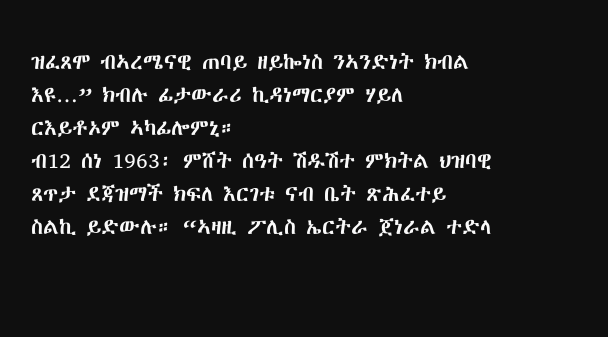ዝፈጸሞ ብኣረሜናዊ ጠባይ ዘይኰነስ ንኣንድነት ክብል እዩ…” ክብሉ ፊታውራሪ ኪዳነማርያም ሃይለ ርእይቶኦም ኣካፊሎምኒ።
ብ12 ሰነ 1963፡ ምሸት ሰዓት ሽዱሽተ ምክትል ህዝባዊ ጸጥታ ደጃዝማች ክፍለ እርገቱ ናብ ቤት ጽሕፈተይ ስልኪ ይድውሉ። “ኣዛዚ ፖሊስ ኤርትራ ጀነራል ተድላ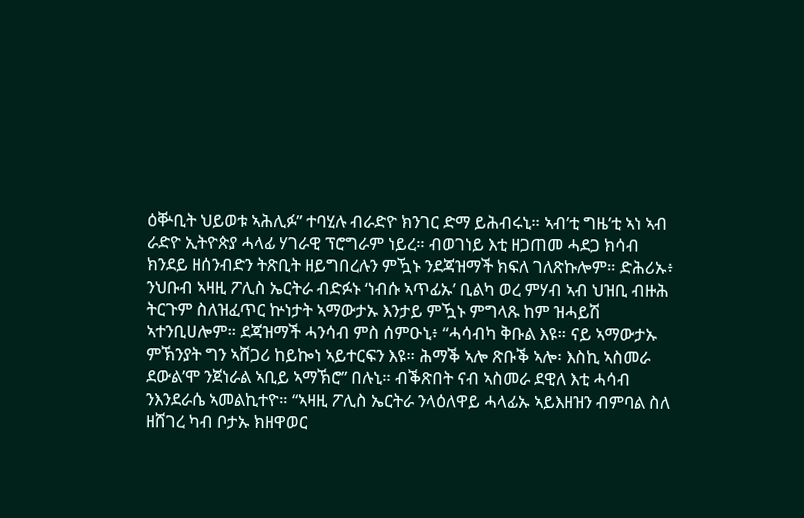ዕቝቢት ህይወቱ ኣሕሊፉ” ተባሂሉ ብራድዮ ክንገር ድማ ይሕብሩኒ። ኣብ’ቲ ግዜ’ቲ ኣነ ኣብ ራድዮ ኢትዮጵያ ሓላፊ ሃገራዊ ፕሮግራም ነይረ። ብወገነይ እቲ ዘጋጠመ ሓደጋ ክሳብ ክንደይ ዘሰንብድን ትጽቢት ዘይግበረሉን ምዃኑ ንደጃዝማች ክፍለ ገለጽኩሎም። ድሕሪኡ፥ ንህቡብ ኣዛዚ ፖሊስ ኤርትራ ብድፉኑ ‘ነብሱ ኣጥፊኡ’ ቢልካ ወረ ምሃብ ኣብ ህዝቢ ብዙሕ ትርጉም ስለዝፈጥር ኵነታት ኣማውታኡ እንታይ ምዃኑ ምግላጹ ከም ዝሓይሽ ኣተንቢሀሎም። ደጃዝማች ሓንሳብ ምስ ሰምዑኒ፥ “ሓሳብካ ቅቡል እዩ። ናይ ኣማውታኡ ምኽንያት ግን ኣሸጋሪ ከይኰነ ኣይተርፍን እዩ። ሕማቕ ኣሎ ጽቡቕ ኣሎ፡ እስኪ ኣስመራ ደውል’ሞ ንጀነራል ኣቢይ ኣማኽሮ” በሉኒ። ብቕጽበት ናብ ኣስመራ ደዊለ እቲ ሓሳብ ንእንደራሴ ኣመልኪተዮ። “ኣዛዚ ፖሊስ ኤርትራ ንላዕለዋይ ሓላፊኡ ኣይእዘዝን ብምባል ስለ ዘሸገረ ካብ ቦታኡ ክዘዋወር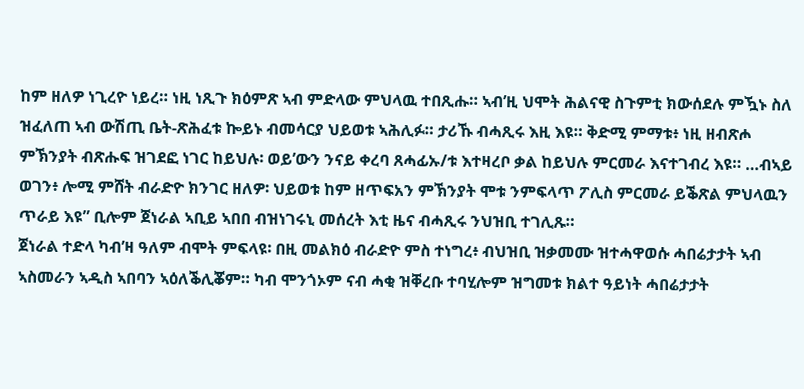ከም ዘለዎ ነጊረዮ ነይረ። ነዚ ነጺጉ ክዕምጽ ኣብ ምድላው ምህላዉ ተበጺሑ። ኣብ’ዚ ህሞት ሕልናዊ ስጉምቲ ክውሰደሉ ምዃኑ ስለ ዝፈለጠ ኣብ ውሽጢ ቤት-ጽሕፈቱ ኰይኑ ብመሳርያ ህይወቱ ኣሕሊፉ። ታሪኹ ብሓጺሩ እዚ እዩ። ቅድሚ ምማቱ፥ ነዚ ዘብጽሖ ምኽንያት ብጽሑፍ ዝገደፎ ነገር ከይህሉ፡ ወይ’ውን ንናይ ቀረባ ጸሓፊኡ/ቱ እተዛረቦ ቃል ከይህሉ ምርመራ እናተገብረ እዩ። …ብኣይ ወገን፥ ሎሚ ምሸት ብራድዮ ክንገር ዘለዎ፡ ህይወቱ ከም ዘጥፍአን ምኽንያት ሞቱ ንምፍላጥ ፖሊስ ምርመራ ይቕጽል ምህላዉን ጥራይ እዩ” ቢሎም ጀነራል ኣቢይ ኣበበ ብዝነገሩኒ መሰረት እቲ ዜና ብሓጺሩ ንህዝቢ ተገሊጹ።
ጀነራል ተድላ ካብ’ዛ ዓለም ብሞት ምፍላዩ፡ በዚ መልክዕ ብራድዮ ምስ ተነግረ፥ ብህዝቢ ዝቃመሙ ዝተሓዋወሱ ሓበሬታታት ኣብ ኣስመራን ኣዲስ ኣበባን ኣዕለቕሊቖም። ካብ ሞንጎኦም ናብ ሓቂ ዝቐረቡ ተባሂሎም ዝግመቱ ክልተ ዓይነት ሓበሬታታት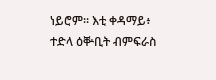ነይሮም። እቲ ቀዳማይ፥ ተድላ ዕቝቢት ብምፍራስ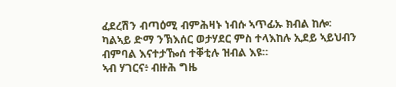ፈደረሽን ብጣዕሚ ብምሕዛኑ ነብሱ ኣጥፊኡ ክብል ከሎ፡ ካልኣይ ድማ ንኽእሰር ወታሃደር ምስ ተላእከሉ ኢደይ ኣይህብን ብምባል እናተታዀሰ ተቐቲሉ ዝብል እዩ።
ኣብ ሃገርና፥ ብዙሕ ግዜ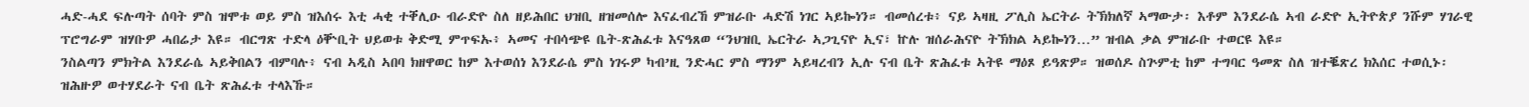ሓድ-ሓደ ፍሉጣት ሰባት ምስ ዝሞቱ ወይ ምስ ዝእሰሩ እቲ ሓቂ ተቐሊዑ ብራድዮ ስለ ዘይሕበር ህዝቢ ዘዝመሰሎ እናፈብረኸ ምዝራቡ ሓድሽ ነገር ኣይኰነን። ብመሰረቱ፥ ናይ ኣዛዚ ፖሊስ ኤርትራ ትኽክለኛ ኣማውታ፡ እቶም እንደራሴ ኣብ ራድዮ ኢትዮጵያ ንሹም ሃገራዊ ፕሮግራም ዝሃቡዎ ሓበሬታ እዩ። ብርግጽ ተድላ ዕቝቢት ህይወቱ ቅድሚ ምጥፍኡ፥ ኣመና ተበሳጭዩ ቤት-ጽሕፈቱ እናዓጸወ “ንህዝቢ ኤርትራ ኣጋጊናዮ ኢና፣ ኵሉ ዝሰራሕናዮ ትኽክል ኣይኰነን…” ዝብል ቃል ምዝራቡ ተወርዩ እዩ።
ንስልጣን ምክትል እንደራሴ ኣይቅበልን ብምባሉ፥ ናብ ኣዲስ ኣበባ ክዘዋወር ከም እተወሰነ እንደራሴ ምስ ነገሩዎ ካብ’ዚ ንድሓር ምስ ማንም ኣይዛረብን ኢሉ ናብ ቤት ጽሕፈቱ ኣትዩ ማዕጾ ይዓጽዎ። ዝወሰዶ ስጕምቲ ከም ተግባር ዓመጽ ስለ ዝተቘጽረ ክእሰር ተወሲኑ፡ ዝሕዙዎ ወተሃደራት ናብ ቤት ጽሕፈቱ ተላእኹ።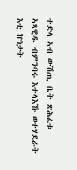ተድላ ኣብ ውሽጢ ቤት ጽሕፈቱ ኣጻዊዱ ብምንባሩ እተላእኹ ወተሃደራት እቲ ኵነታት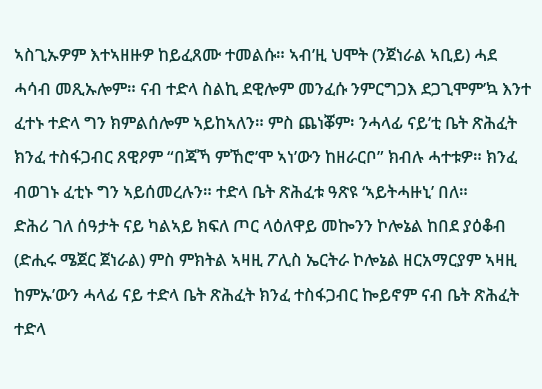ኣስጊኡዎም እተኣዘዙዎ ከይፈጸሙ ተመልሱ። ኣብ’ዚ ህሞት (ንጀነራል ኣቢይ) ሓደ ሓሳብ መጺኡሎም። ናብ ተድላ ስልኪ ደዊሎም መንፈሱ ንምርግጋእ ደጋጊሞም’ኳ እንተ ፈተኑ ተድላ ግን ክምልሰሎም ኣይከኣለን። ምስ ጨነቖም፡ ንሓላፊ ናይ’ቲ ቤት ጽሕፈት ክንፈ ተስፋጋብር ጸዊዖም “በጃኻ ምኸሮ’ሞ ኣነ’ውን ከዘራርቦ” ክብሉ ሓተቱዎ። ክንፈ ብወገኑ ፈቲኑ ግን ኣይሰመረሉን። ተድላ ቤት ጽሕፈቱ ዓጽዩ ‘ኣይትሓዙኒ’ በለ።
ድሕሪ ገለ ሰዓታት ናይ ካልኣይ ክፍለ ጦር ላዕለዋይ መኰንን ኮሎኔል ከበደ ያዕቆብ (ድሒሩ ሜጀር ጀነራል) ምስ ምክትል ኣዛዚ ፖሊስ ኤርትራ ኮሎኔል ዘርአማርያም ኣዛዚ ከምኡ’ውን ሓላፊ ናይ ተድላ ቤት ጽሕፈት ክንፈ ተስፋጋብር ኰይኖም ናብ ቤት ጽሕፈት ተድላ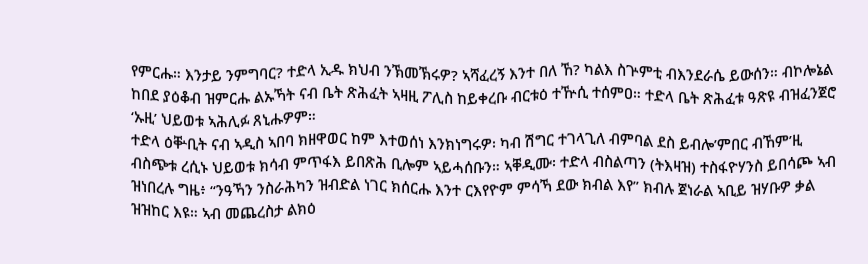የምርሑ። እንታይ ንምግባር? ተድላ ኢዱ ክህብ ንኽመኽሩዎ? ኣሻፈረኝ እንተ በለ ኸ? ካልእ ስጕምቲ ብእንደራሴ ይውሰን። ብኮሎኔል ከበደ ያዕቆብ ዝምርሑ ልኡኻት ናብ ቤት ጽሕፈት ኣዛዚ ፖሊስ ከይቀረቡ ብርቱዕ ተዅሲ ተሰምዐ። ተድላ ቤት ጽሕፈቱ ዓጽዩ ብዝፈንጀሮ ‘ኡዚ’ ህይወቱ ኣሕሊፉ ጸኒሑዎም።
ተድላ ዕቝቢት ናብ ኣዲስ ኣበባ ክዘዋወር ከም እተወሰነ እንክነግሩዎ፡ ካብ ሽግር ተገላጊለ ብምባል ደስ ይብሎ’ምበር ብኸም’ዚ ብስጭቱ ረሲኑ ህይወቱ ክሳብ ምጥፋእ ይበጽሕ ቢሎም ኣይሓሰቡን። ኣቐዲሙ፡ ተድላ ብስልጣን (ትእዛዝ) ተስፋዮሃንስ ይበሳጮ ኣብ ዝነበረሉ ግዜ፥ “ንዓኻን ንስራሕካን ዝብድል ነገር ክሰርሑ እንተ ርእየዮም ምሳኻ ደው ክብል እየ” ክብሉ ጀነራል ኣቢይ ዝሃቡዎ ቃል ዝዝከር እዩ። ኣብ መጨረስታ ልክዕ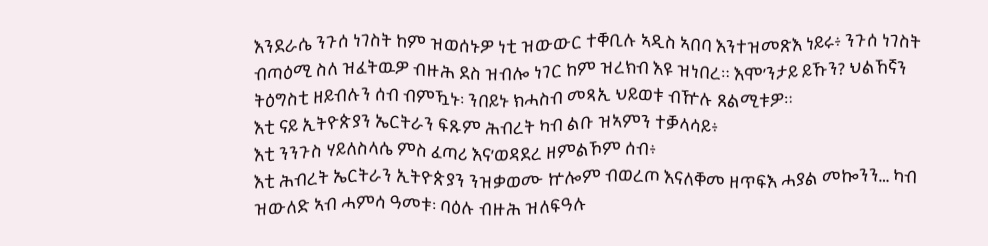እንደራሴ ንጉሰ ነገስት ከም ዝወሰኑዎ ነቲ ዝውውር ተቐቢሉ ኣዲስ ኣበባ እንተዝመጽእ ነይሩ፥ ንጉሰ ነገስት ብጣዕሚ ስለ ዝፈትዉዎ ብዙሕ ደስ ዝብሎ ነገር ከም ዝረክብ እዩ ዝነበረ። እሞ’ንታይ ይኹን? ህልኸኛን ትዕግስቲ ዘይብሉን ሰብ ብምዃኑ፡ ንበይኑ ክሓስብ መጻኢ ህይወቱ ብዅሉ ጸልሚቱዎ።
እቲ ናይ ኢትዮጵያን ኤርትራን ፍጹም ሕብረት ካብ ልቡ ዝኣምን ተቓላሳይ፥
እቲ ንንጉስ ሃይለስላሴ ምስ ፈጣሪ እና’ወዳደረ ዘምልኾም ሰብ፥
እቲ ሕብረት ኤርትራን ኢትዮጵያን ንዝቃወሙ ኵሎም ብወረጦ እናለቐመ ዘጥፍእ ሓያል መኰንን… ካብ ዝውለድ ኣብ ሓምሳ ዓመቱ፡ ባዕሉ ብዙሕ ዝለፍዓሉ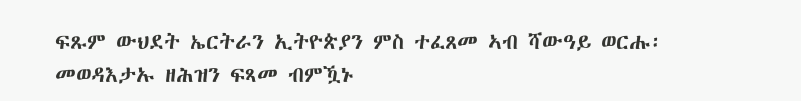ፍጹም ውህደት ኤርትራን ኢትዮጵያን ምስ ተፈጸመ ኣብ ሻውዓይ ወርሑ፡ መወዳእታኡ ዘሕዝን ፍጻመ ብምዃኑ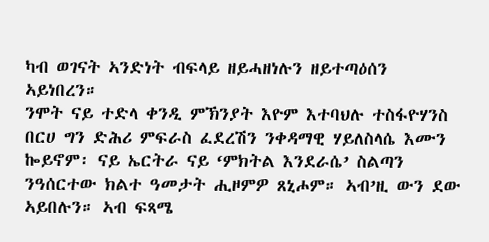ካብ ወገናት ኣንድነት ብፍላይ ዘይሓዘነሉን ዘይተጣዕሰን ኣይነበረን።
ንሞት ናይ ተድላ ቀንዲ ምኽንያት እዮም እተባህሉ ተስፋዮሃንስ በርሀ ግን ድሕሪ ምፍራስ ፈደረሽን ንቀዳማዊ ሃይለስላሴ እሙን ኰይኖም፡ ናይ ኤርትራ ናይ ‘ምክትል እንደራሴ’ ስልጣን ንዓሰርተው ክልተ ዓመታት ሒዞምዎ ጸኒሖም። ኣብ’ዚ ውን ደው ኣይበሉን። ኣብ ፍጻሜ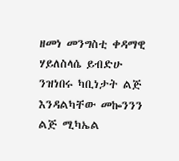ዘመነ መንግስቲ ቀዳማዊ ሃይለስላሴ ይብድሁ ንዝነበሩ ካቢነታት ልጅ እንዳልካቸው መኰንንን ልጅ ሚካኤል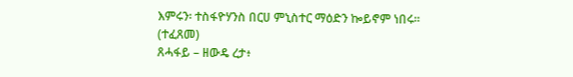እምሩን፡ ተስፋዮሃንስ በርሀ ምኒስተር ማዕድን ኰይኖም ነበሩ።
(ተፈጸመ)
ጸሓፋይ – ዘውዴ ረታ፥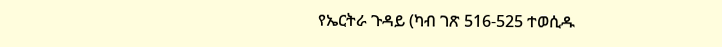የኤርትራ ጉዳይ (ካብ ገጽ 516-525 ተወሲዱ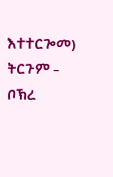እተተርጐመ)
ትርጉም – ቦኽረ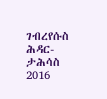ገብረየሱስ
ሕዳር-ታሕሳስ 2016